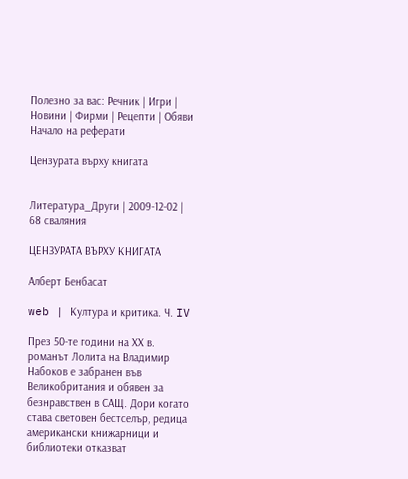Полезно за вас: Речник | Игри | Новини | Фирми | Рецепти | Обяви
Начало на реферати

Цензурата върху книгата


Литература_Други | 2009-12-02 | 68 сваляния

ЦЕНЗУРАТА ВЪРХУ КНИГАТА

Алберт Бенбасат

web | Култура и критика. Ч. IV

През 50-те години на ХХ в. романът Лолита на Владимир Набоков е забранен във Великобритания и обявен за безнравствен в САЩ. Дори когато става световен бестселър, редица американски книжарници и библиотеки отказват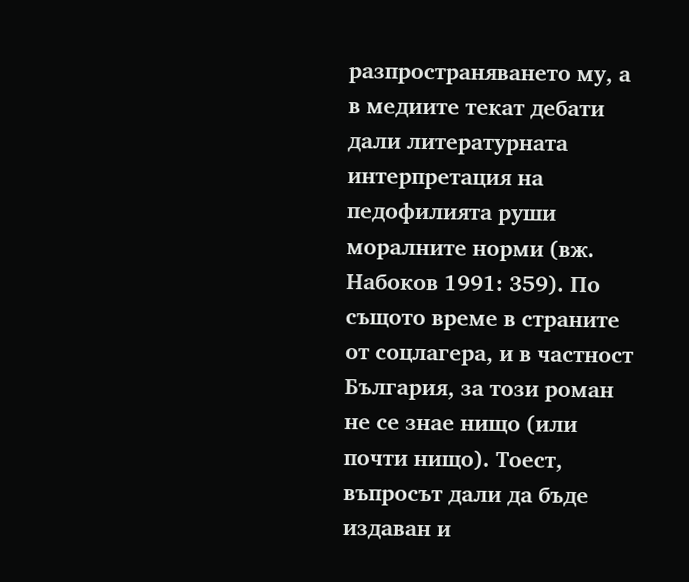разпространяването му, а в медиите текат дебати дали литературната интерпретация на педофилията руши моралните норми (вж. Набоков 1991: 359). По същото време в страните от соцлагера, и в частност България, за този роман не се знае нищо (или почти нищо). Тоест, въпросът дали да бъде издаван и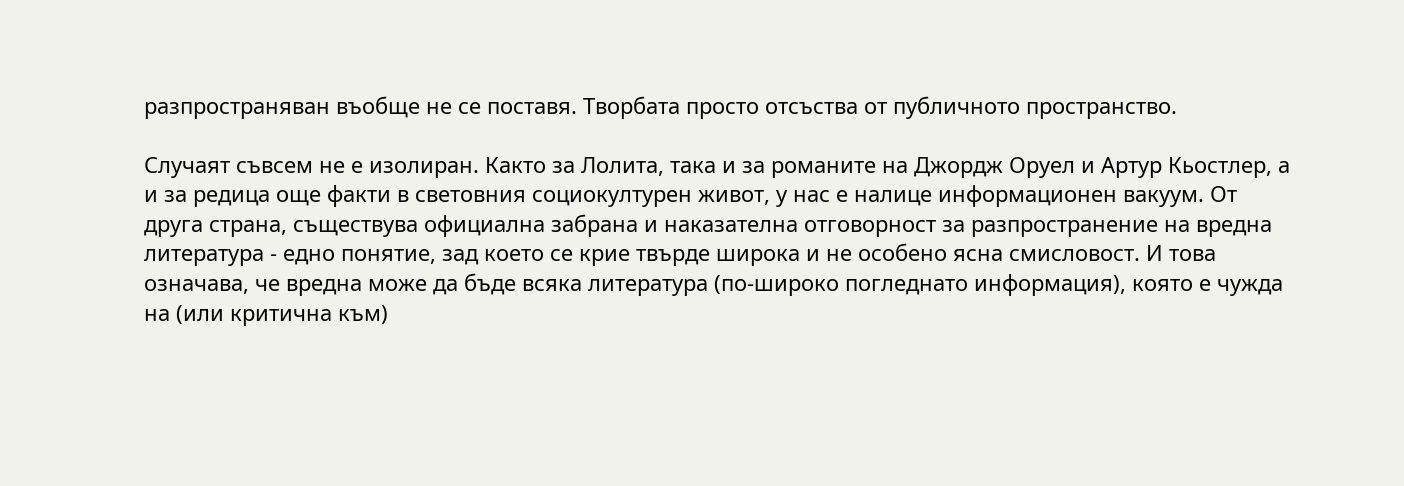разпространяван въобще не се поставя. Творбата просто отсъства от публичното пространство.

Случаят съвсем не е изолиран. Както за Лолита, така и за романите на Джордж Оруел и Артур Кьостлер, а и за редица още факти в световния социокултурен живот, у нас е налице информационен вакуум. От друга страна, съществува официална забрана и наказателна отговорност за разпространение на вредна литература - едно понятие, зад което се крие твърде широка и не особено ясна смисловост. И това означава, че вредна може да бъде всяка литература (по-широко погледнато информация), която е чужда на (или критична към)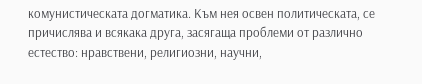комунистическата догматика. Към нея освен политическата, се причислява и всякака друга, засягаща проблеми от различно естество: нравствени, религиозни, научни,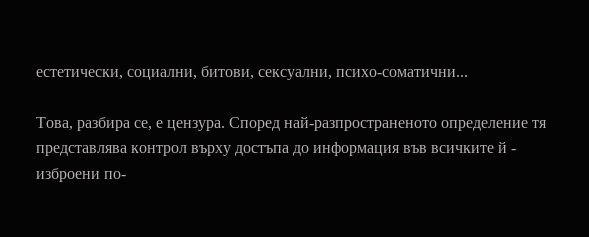естетически, социални, битови, сексуални, психо-соматични...

Това, разбира се, е цензура. Според най-разпространеното определение тя представлява контрол върху достъпа до информация във всичките й - изброени по-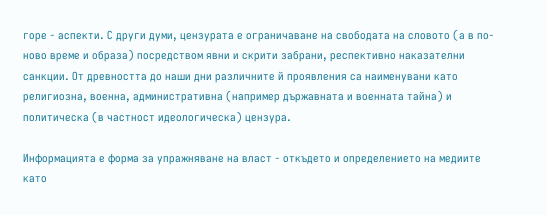горе - аспекти. С други думи, цензурата е ограничаване на свободата на словото (а в по-ново време и образа) посредством явни и скрити забрани, респективно наказателни санкции. От древността до наши дни различните й проявления са наименувани като религиозна, военна, административна (например държавната и военната тайна) и политическа (в частност идеологическа) цензура.

Информацията е форма за упражняване на власт - откъдето и определението на медиите като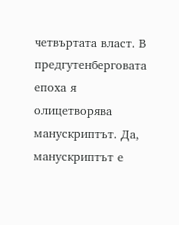четвъртата власт. В предгутенберговата епоха я олицетворява манускриптът. Да, манускриптът е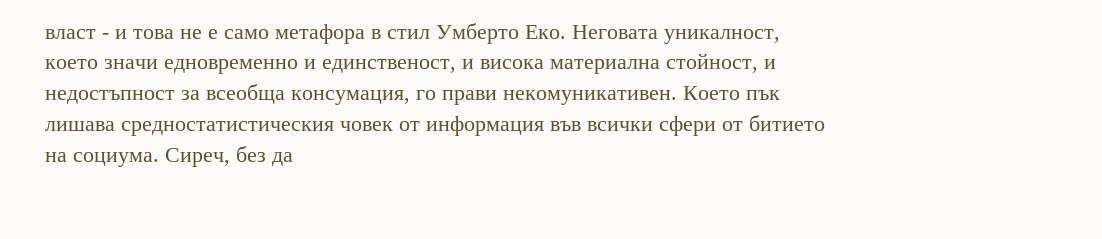власт - и това не е само метафора в стил Умберто Еко. Неговата уникалност, което значи едновременно и единственост, и висока материална стойност, и недостъпност за всеобща консумация, го прави некомуникативен. Което пък лишава средностатистическия човек от информация във всички сфери от битието на социума. Сиреч, без да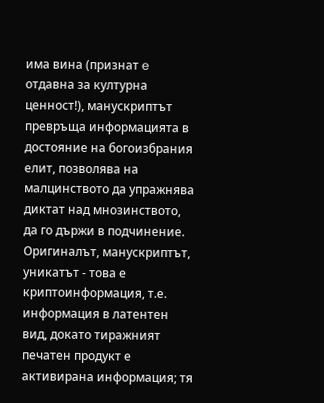има вина (признат e отдавна за културна ценност!), манускриптът превръща информацията в достояние на богоизбрания елит, позволява на малцинството да упражнява диктат над мнозинството, да го държи в подчинение. Оригиналът, манускриптът, уникатът - това е криптоинформация, т.е. информация в латентен вид, докато тиражният печатен продукт е активирана информация; тя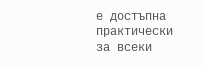е достъпна практически за всеки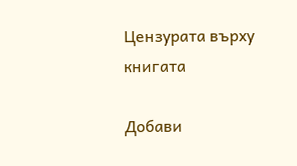Цензурата върху книгата

Добави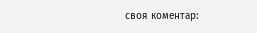своя коментар: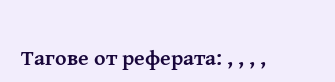Тагове от реферата: , , , ,